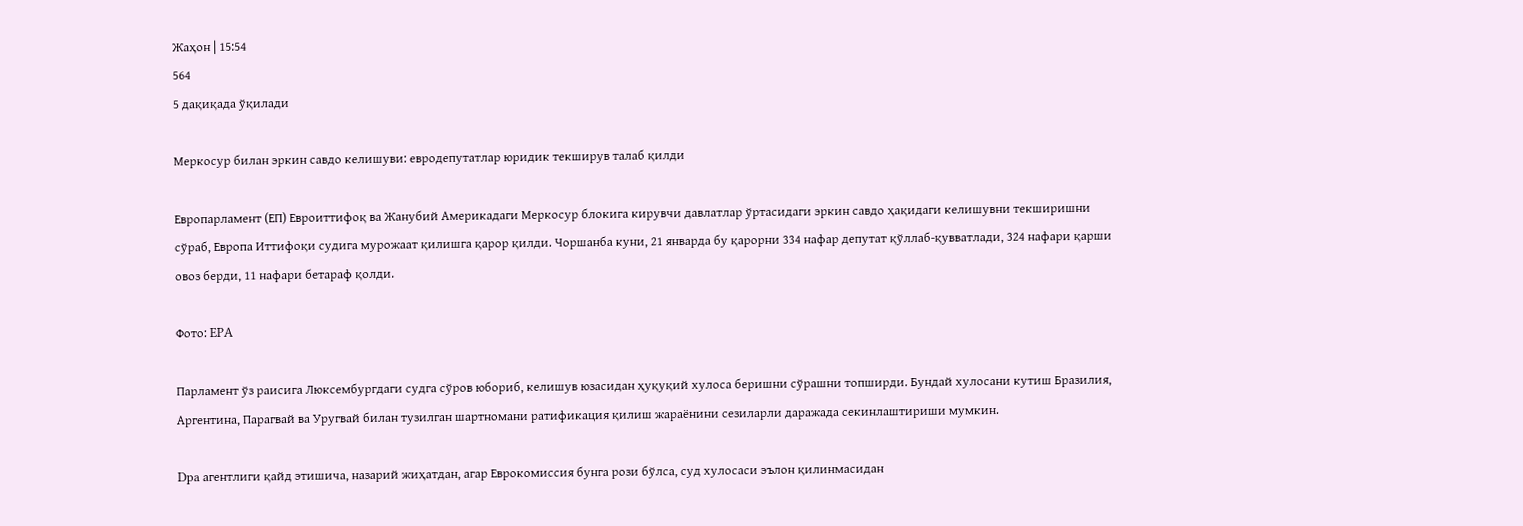Жаҳон | 15:54
564
5 дақиқада ўқилади

Меркосур билан эркин савдо келишуви: евродепутатлар юридик текширув талаб қилди

Европарламент (ЕП) Евроиттифоқ ва Жанубий Америкадаги Меркосур блокига кирувчи давлатлар ўртасидаги эркин савдо ҳақидаги келишувни текширишни сўраб, Европа Иттифоқи судига мурожаат қилишга қарор қилди. Чоршанба куни, 21 январда бу қарорни 334 нафар депутат қўллаб-қувватлади, 324 нафари қарши овоз берди, 11 нафари бетараф қолди.

Фото: EPA

Парламент ўз раисига Люксембургдаги судга сўров юбориб, келишув юзасидан ҳуқуқий хулоса беришни сўрашни топширди. Бундай хулосани кутиш Бразилия, Аргентина, Парагвай ва Уругвай билан тузилган шартномани ратификация қилиш жараёнини сезиларли даражада секинлаштириши мумкин.

Dpa агентлиги қайд этишича, назарий жиҳатдан, агар Еврокомиссия бунга рози бўлса, суд хулосаси эълон қилинмасидан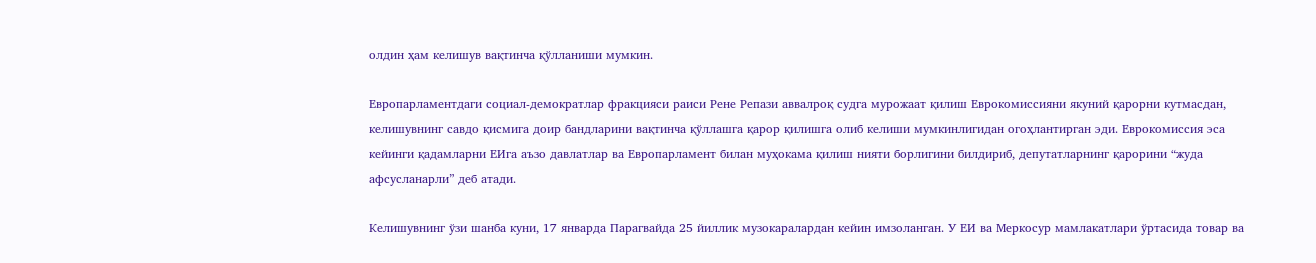олдин ҳам келишув вақтинча қўлланиши мумкин.

Европарламентдаги социал-демократлар фракцияси раиси Рене Репази аввалроқ судга мурожаат қилиш Еврокомиссияни якуний қарорни кутмасдан, келишувнинг савдо қисмига доир бандларини вақтинча қўллашга қарор қилишга олиб келиши мумкинлигидан огоҳлантирган эди. Еврокомиссия эса кейинги қадамларни ЕИга аъзо давлатлар ва Европарламент билан муҳокама қилиш нияти борлигини билдириб, депутатларнинг қарорини “жуда афсусланарли” деб атади.

Келишувнинг ўзи шанба куни, 17 январда Парагвайда 25 йиллик музокаралардан кейин имзоланган. У ЕИ ва Меркосур мамлакатлари ўртасида товар ва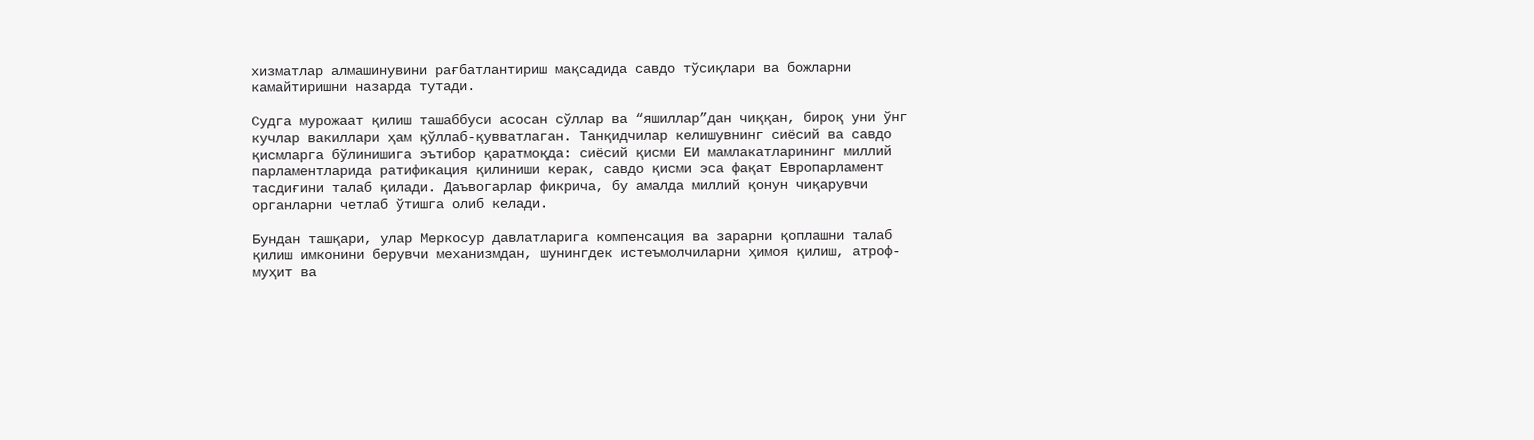хизматлар алмашинувини рағбатлантириш мақсадида савдо тўсиқлари ва божларни камайтиришни назарда тутади.

Судга мурожаат қилиш ташаббуси асосан сўллар ва “яшиллар”дан чиққан, бироқ уни ўнг кучлар вакиллари ҳам қўллаб-қувватлаган. Танқидчилар келишувнинг сиёсий ва савдо қисмларга бўлинишига эътибор қаратмоқда: сиёсий қисми ЕИ мамлакатларининг миллий парламентларида ратификация қилиниши керак, савдо қисми эса фақат Европарламент тасдиғини талаб қилади. Даъвогарлар фикрича, бу амалда миллий қонун чиқарувчи органларни четлаб ўтишга олиб келади.

Бундан ташқари, улар Меркосур давлатларига компенсация ва зарарни қоплашни талаб қилиш имконини берувчи механизмдан, шунингдек истеъмолчиларни ҳимоя қилиш, атроф-муҳит ва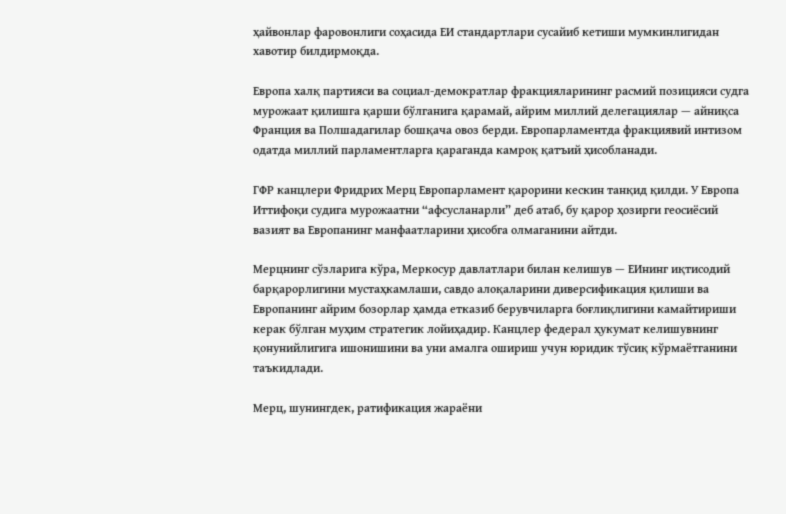ҳайвонлар фаровонлиги соҳасида ЕИ стандартлари сусайиб кетиши мумкинлигидан хавотир билдирмоқда.

Европа халқ партияси ва социал-демократлар фракцияларининг расмий позицияси судга мурожаат қилишга қарши бўлганига қарамай, айрим миллий делегациялар — айниқса Франция ва Полшадагилар бошқача овоз берди. Европарламентда фракциявий интизом одатда миллий парламентларга қараганда камроқ қатъий ҳисобланади.

ГФР канцлери Фридрих Мерц Европарламент қарорини кескин танқид қилди. У Европа Иттифоқи судига мурожаатни “афсусланарли” деб атаб, бу қарор ҳозирги геосиёсий вазият ва Европанинг манфаатларини ҳисобга олмаганини айтди.

Мерцнинг сўзларига кўра, Меркосур давлатлари билан келишув — ЕИнинг иқтисодий барқарорлигини мустаҳкамлаши, савдо алоқаларини диверсификация қилиши ва Европанинг айрим бозорлар ҳамда етказиб берувчиларга боғлиқлигини камайтириши керак бўлган муҳим стратегик лойиҳадир. Канцлер федерал ҳукумат келишувнинг қонунийлигига ишонишини ва уни амалга ошириш учун юридик тўсиқ кўрмаётганини таъкидлади.

Мерц, шунингдек, ратификация жараёни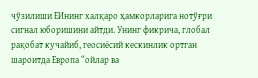чўзилиши ЕИнинг халқаро ҳамкорларига нотўғри сигнал юборишини айтди. Унинг фикрича, глобал рақобат кучайиб, геосиёсий кескинлик ортган шароитда Европа “ойлар ва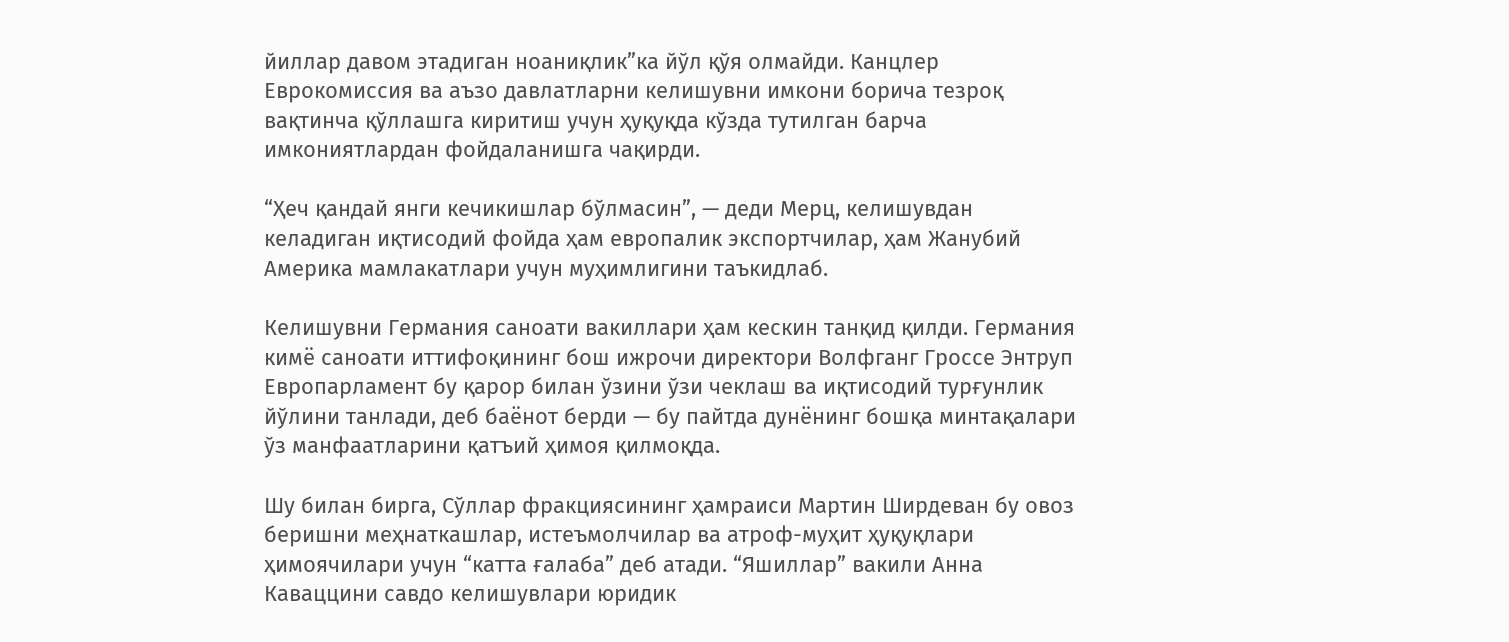йиллар давом этадиган ноаниқлик”ка йўл қўя олмайди. Канцлер Еврокомиссия ва аъзо давлатларни келишувни имкони борича тезроқ вақтинча қўллашга киритиш учун ҳуқуқда кўзда тутилган барча имкониятлардан фойдаланишга чақирди.

“Ҳеч қандай янги кечикишлар бўлмасин”, — деди Мерц, келишувдан келадиган иқтисодий фойда ҳам европалик экспортчилар, ҳам Жанубий Америка мамлакатлари учун муҳимлигини таъкидлаб.

Келишувни Германия саноати вакиллари ҳам кескин танқид қилди. Германия кимё саноати иттифоқининг бош ижрочи директори Волфганг Гроссе Энтруп Европарламент бу қарор билан ўзини ўзи чеклаш ва иқтисодий турғунлик йўлини танлади, деб баёнот берди — бу пайтда дунёнинг бошқа минтақалари ўз манфаатларини қатъий ҳимоя қилмоқда.

Шу билан бирга, Сўллар фракциясининг ҳамраиси Мартин Ширдеван бу овоз беришни меҳнаткашлар, истеъмолчилар ва атроф-муҳит ҳуқуқлари ҳимоячилари учун “катта ғалаба” деб атади. “Яшиллар” вакили Анна Каваццини савдо келишувлари юридик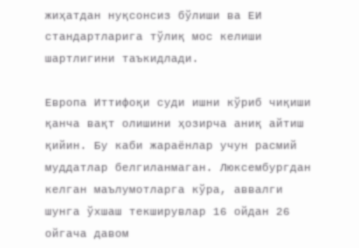жиҳатдан нуқсонсиз бўлиши ва ЕИ стандартларига тўлиқ мос келиши шартлигини таъкидлади.

Европа Иттифоқи суди ишни кўриб чиқиши қанча вақт олишини ҳозирча аниқ айтиш қийин. Бу каби жараёнлар учун расмий муддатлар белгиланмаган. Люксембургдан келган маълумотларга кўра, аввалги шунга ўхшаш текширувлар 16 ойдан 26 ойгача давом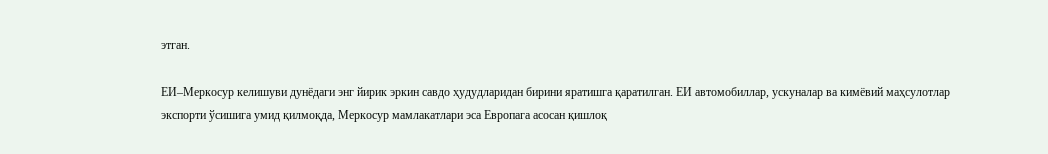этган.

ЕИ–Меркосур келишуви дунёдаги энг йирик эркин савдо ҳудудларидан бирини яратишга қаратилган. ЕИ автомобиллар, ускуналар ва кимёвий маҳсулотлар экспорти ўсишига умид қилмоқда, Меркосур мамлакатлари эса Европага асосан қишлоқ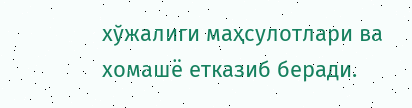хўжалиги маҳсулотлари ва хомашё етказиб беради.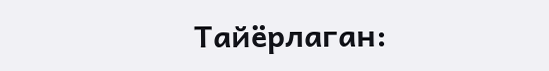Тайёрлаган: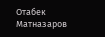Отабек Матназаров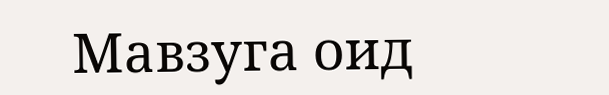Мавзуга оид